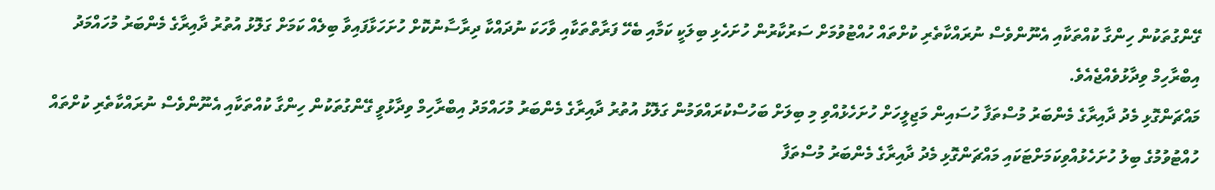ގޭންގުތަކުން ހިންގާ ކުއްތަކާއި އެނޫންވެސް ނުރައްކާތެރި ކުށްތައް ހުއްޓުވުމަށް ސަރުކާރުން ހުށަހެޅި ބިލަކީ ކަމާއި ބެހޭ ފަރާތްތަކާއި ވާހަކަ ނުދައްކާ ދިރާސާނުކޮށް ހުށަހަޅާފައިވާ ބިލެއް ކަމަށް ގަލޮޅު އުތުރު ދާއިރާގެ މެންބަރު މުހައްމަދު އިބްރާހިމް ވިދާޅުވެއްޖެއެވެ.
މައްޗަންގޮޅި މެދު ދާއިރާގެ މެންބަރު މުސްތަފާ ހުސައިން މަޖިލީހަށް ހުށަހެޅުއްވި މި ބިލަށް ބަހުސްކުރައްވަމުން ގަލޮޅު އުތުރު ދާއިރާގެ މެންބަރު މުހައްމަދު އިބްރާހިމް ވިދާޅުވީ ގޭންގުތަކުން ހިންގާ ކުއްތަކާއި އެނޫންވެސް ނުރައްކާތެރި ކުށްތައް ހުއްޓުވުމުގެ ބިލު ހުށަހެޅުއްވިކަމަށްޓަކައި މައްޗަންގޮޅި މެދު ދާއިރާގެ މެންބަރު މުސްތަފާ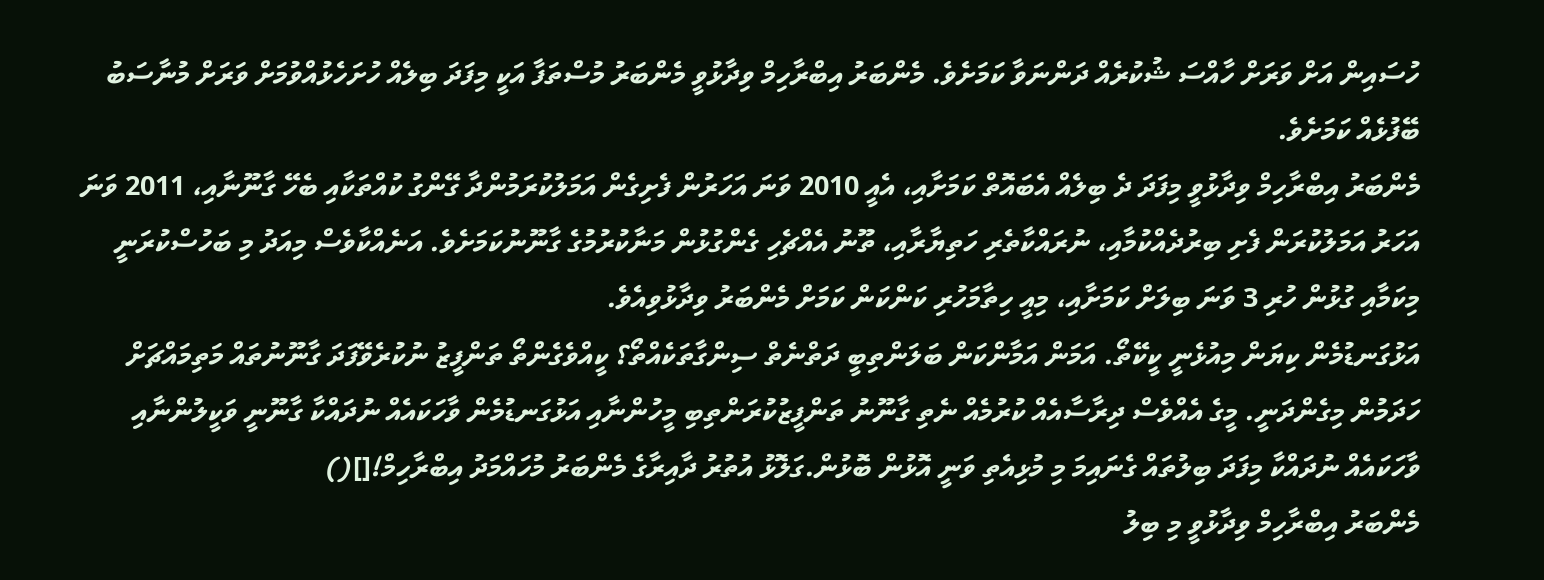ހުސައިން އަށް ވަރަށް ހާއްސަ ޝުކުރެއް ދަންނަވާ ކަމަށެވެ. މެންބަރު އިބްރާހިމް ވިދާޅުވީ މެންބަރު މުސްތަފާ އަކީ މިފަދަ ބިލެއް ހުށަހެޅުއްވުމަށް ވަރަށް މުނާސަބު ބޭފުޅެއް ކަމަށެވެ.
މެންބަރު އިބްރާހިމް ވިދާޅުވީ މިފަދަ ދެ ބިލެއް އެބައޮތް ކަމަށާއި، އެއީ 2010 ވަނަ އަހަރުން ފެށިގެން އަމަލުކުރަމުންދާ ގޭންގު ކުއްތަކާއި ބެހޭ ގާނޫނާއި، 2011 ވަނަ އަހަރު އަމަލުކުރަން ފެށި ބިރުދެއްކުމާއި، ނުރައްކާތެރި ހަތިޔާރާއި، ތޫނު އެއްޗެހި ގެންގުޅުން މަނާކުރުމުގެ ގާނޫނުކަމަށެވެ. އަނެއްކާވެސް މިއަދު މި ބަހުސްކުރަނީ މިކަމާއި ގުޅުން ހުރި 3 ވަނަ ބިލަށް ކަމަށާއި، މިއީ ހިތާމަހުރި ކަންކަން ކަމަށް މެންބަރު ވިދާޅުވިއެވެ.
އަޅުގަނޑުމެން ކިޔަން މިއުޅެނީ ކީކޭތޯ. އަމަން އަމާންކަން ބަލަންތިބީ ދަތްނެތް ސިންގާތަކެއްތޯ؟ ކީއްވެގެންތޯ ތަންފީޒު ނުކުރެވޭފަދަ ގާނޫނުތައް މަތިމައްޗަށް ހަދަމުން މިގެންދަނީ. މީގެ އެއްވެސް ދިރާސާއެއް ކުރުމެއް ނެތި ގާނޫނު ތަންފީޒުކުރަންތިބި މީހުންނާއި އަޅުގަނޑުމެން ވާހަކައެއް ނުދައްކާ ގާނޫނީ ވަކީލުންނާއި ވާހަކައެއް ނުދައްކާ މިފަދަ ބިލުތައް ގެނައިމަ މި މުޅިއެތި ވަނީ އޮޅުން ބޮޅުން.ގަލޮޅު އުތުރު ދާއިރާގެ މެންބަރު މުހައްމަދު އިބްރާހިމް![]()
މެންބަރު އިބްރާހިމް ވިދާޅުވީ މި ބިލު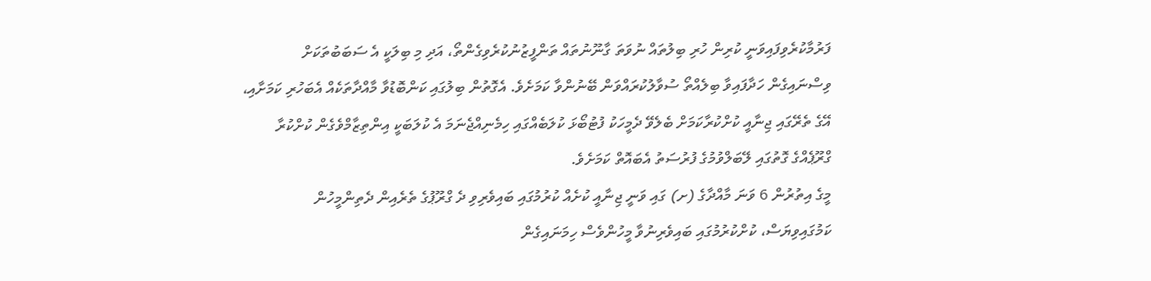ފަރުމާކުރެވިފައިވަނީ ކުރިން ހުރި ބިލުތައް ނުވަތަ ގާނޫނުތައް ތަންފީޒުނުކުރެވިގެންތޯ، އަދި މި ބިލަކީ އެ ސަބަބުތަކަށް ވިސްނައިގެން ހަދާފައިވާ ބިލެއްތޯ ސުވާލުކުރައްވަން ބޭނުންވާ ކަމަށެވެ. އެގޮތުން ބިލުގައި ކަންބޮޑުވާ މާއްދާތަކެއް އެބަހުރި ކަމަށާއި، އޭގެ ތެރޭގައި ޖިނާއީ ކުށްކުރާކަމަށް ބެލެވޭ ދެމީހަކު ފުޓުބޯޅަ ކުލަބެއްގައި ހިމެނިއްޖެނަމަ އެ ކުލަބަކީ އިންތިޒާމްވެގެން ކުށްކުރާ ގްރޫޕެއްގެ ގޮތުގައި ލޭބަލްވުމުގެ ފުރުސަތު އެބައޮތް ކަމަށެވެ.
މީގެ އިތުރުން 6 ވަނަ މާއްދާގެ (ށ) ގައި ވަނީ ޖިނާއީ ކުށެއް ކުރުމުގައި ބައިވެރިވި ދެ ގްރޫޕުގެ ތެރެއިން ދެތިންމީހުން ކަމުގައިވިޔަސް، ކުށްކުރުމުގައި ބައިވެރިނުވާ މީހުންވެސް ހިމަނައިގެން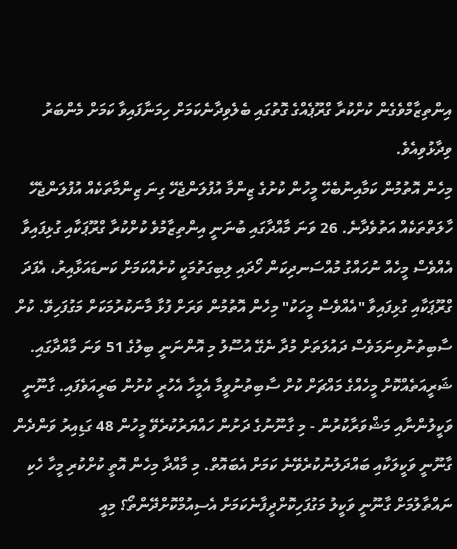އިންތިޒާމްވެގެން ކުށްކުރާ ގްރޫޕެއްގެ ގޮތުގައި ބެލެވިދާނެކަމަށް ހިމަނާފައިވާ ކަމަށް މެންބަރު ވިދާޅުވިއެވެ.
މިހެން އޮތުމުން ކަމާއިނުބެހޭ މީހުން ކުށުގެ ޒިންމާ އުފުލަންޖެހޭ ގިނަ ޒިންމާތަކެއް އުފުލަންޖެހޭ ހާލަތްތަކެއް އަތުވެދާނެ. 26 ވަނަ މާއްދާގައި ބުނަނީ އިންތިޒާމުވެ ކުށްކުރާ ގްރޫޕަކާއި ގުޅިފައިވާ އެއްވެސް މީހެއް ނުހައްގު މުއްސަނދިކަން ހޯދައި ލިބިގަތުމަކީ ކުށެއްކަމަށް ކަނޑައަޅާއިރު، އެފަދަ ގްރޫޕަކާއި ގުޅިފައިވާ "އެއްވެސް މީހަކު" މިހެން އޮތުމުން ވަރަށް ފުޅާ މާނަކުރުމަކަށް މަގުފަހިވޭ. ކުށް ސާބިތުނުވިނަމަވެސް ދައުލަތަށް މުދާ ނެގޭ އުސޫލު މި އޮންނަނީ ބިލުގެ 51 ވަނަ މާއްދާގައި. ޝަރީއަތެއްކޮށް މީހެއްގެ މައްޗަށް ކުށް ސާބިތުނުވީމާ އެމީހާ އެހުރީ ކުށުން ބަރީއަވެފައި. ގާނޫނީ ވަކީލުންނާއި މަޝްވަރާކުރުން - މި ގާނޫނުގެ ދަށުން ހައްޔަރުކުރެވޭ މީހުން 48 ގަޑިއިރު ވަންދެން ގާނޫނީ ވަކީލަކާއި ބައްދަލުނުކުރެވޭނެ ކަމަށް އެބައޮތް. މި މާއްދާ މިހެން އޮތީ ކުށްކުރި މީހާ ހެކި ނައްތާލުމަށް ގާނޫނީ ވަކީލު މަގުފަހިކޮށްދީފާނެކަމަށް އެސިއުމްކޮށްދޭންތޯ؟ މިއީ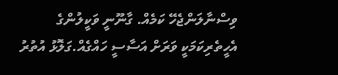ވިސްނާލަންޖެހޭ ކަމެއް. ގާނޫނީ ވަކީލުންގެ އެހީތެރިކަމަކީ ވަރަށް އަސާސީ ހައްގެއް.ގަލޮޅު އުތުރު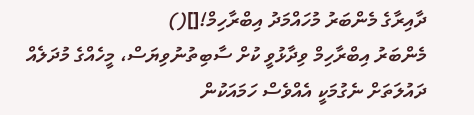ދާއިރާގެ މެންބަރު މުހައްމަދު އިބްރާހިމް![]()
މެންބަރު އިބްރާހިމް ވިދާޅުވީ ކުށް ސާބިތުނުވިޔަސް، މީހެއްގެ މުދަލެއް ދައުލަތަށް ނެގުމަކީ އެއްވެސް ހަމައަކުން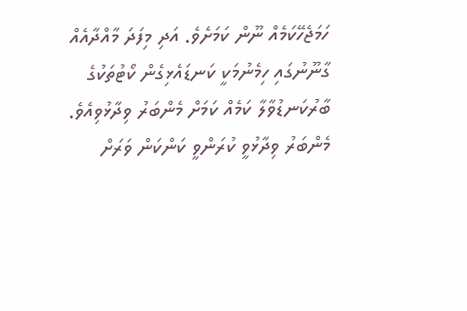ހަމަޖެހޭކަމެއް ނޫން ކަމަށެވެ. އަދި މިފަދަ މާއްދާއެއް ގާނޫނުގައި ހިމެނުމަކީ ކަނޑައެޅިގެން ކޯޓުތަކުގެ ބާރުކަނޑުވާލާ ކަމެއް ކަމަށް މެންބަރު ވިދާޅުވިއެވެ.
މެންބަރު ވިދާޅުވީ ކުރަންވީ ކަންކަން ވަރަށް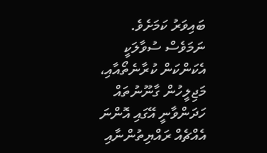ބައިވަރު ކަމަށެވެ. ނަމަވެސް ސުވާލަކީ އެކަންކަން ކުރާނެތޯއާއި، މަޖިލީހުން ގާނޫނުތައް ހަދަންވާނީ އޭގައި އޮންނަ އެއްޗެއް ރައްޔިތުންނާއި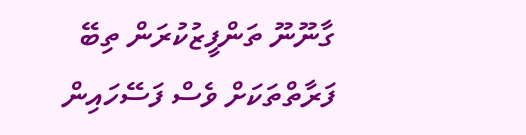ގާނޫނޫ ތަންފީޒުކުރަން ތިބޭ ފަރާތްތަކަށް ވެސް ފަސޭހައިން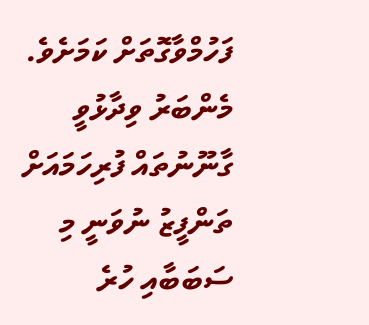ފަހުމްވާގޮތަށް ކަމަށެވެ. މެންބަރު ވިދާޅުވީ ގާނޫނުތައް ފުރިހަމައަށް ތަންފީޒު ނުވަނީ މި ސަބަބާއި ހުރެ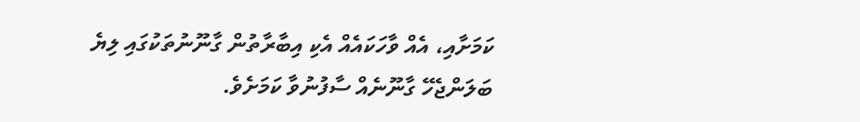ކަމަށާއި، އެއް ވާހަކައެއް އެކި އިބާރާތުން ގާނޫނުތަކުގައި ލިޔެ ބަލަންޖެހޭ ގާނޫނެއް ސާފުނުވާ ކަމަށެވެ.